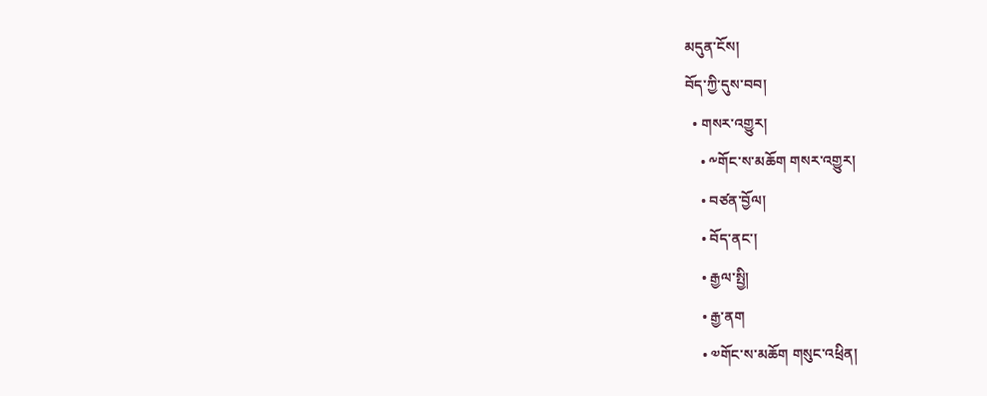མདུན་ངོས།
བོད་ཀྱི་དུས་བབ།
  • གསར་འགྱུར།
    • ༸གོང་ས་མཆོག གསར་འགྱུར།
    • བཙན་བྱོལ།
    • བོད་ནང་།
    • རྒྱལ་སྤྱི།
    • རྒྱ་ནག
    • ༧གོང་ས་མཆོག གསུང་འཕྲིན།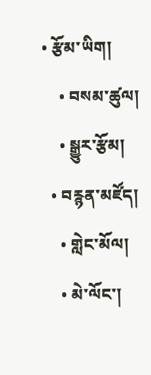• རྩོམ་ཡིག།
    • བསམ་ཚུལ།
    • སྒྱུར་རྩོམ།
  • བརྙན་མཛོད།
    • གླེང་མོལ།
    • མེ་ལོང་།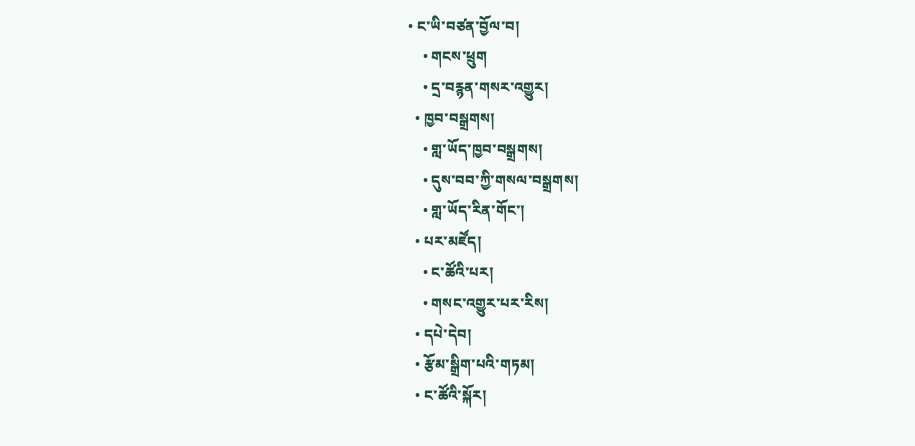• ང་ཡི་བཙན་བྱོལ་བ།
    • གངས་ཕྲུག
    • དྲ་བརྙན་གསར་འགྱུར།
  • ཁྱབ་བསྒྲགས།
    • གླ་ཡོད་ཁྱབ་བསྒྲགས།
    • དུས་བབ་ཀྱི་གསལ་བསྒྲགས།
    • གླ་ཡོད་རིན་གོང་།
  • པར་མཛོད།
    • ང་ཚོའི་པར།
    • གསང་འགྱུར་པར་རིས།
  • དཔེ་དེབ།
  • རྩོམ་སྒྲིག་པའི་གཏམ།
  • ང་ཚོའི་སྐོར།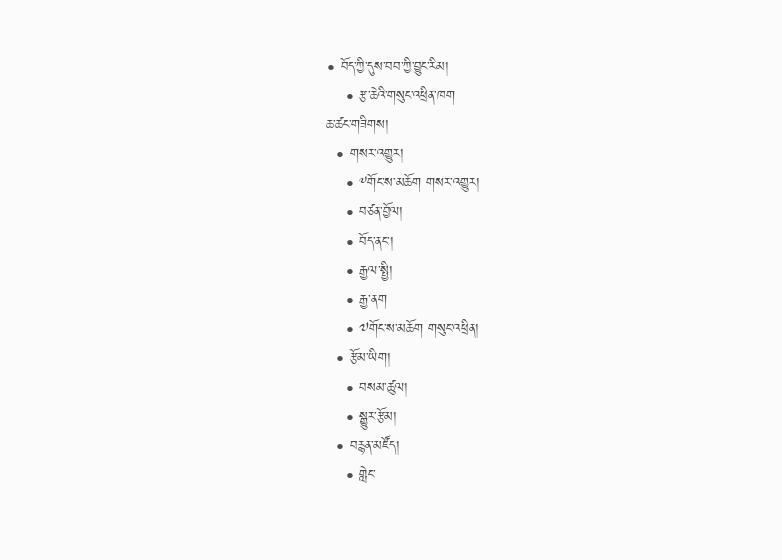• བོད་ཀྱི་དུས་བབ་ཀྱི་བྱུང་རིམ།
    • རྩ་ཆེའི་གསུང་འཕྲིན་ཁག
ཆ་ཚང་གཟིགས།
  • གསར་འགྱུར།
    • ༸གོང་ས་མཆོག གསར་འགྱུར།
    • བཙན་བྱོལ།
    • བོད་ནང་།
    • རྒྱལ་སྤྱི།
    • རྒྱ་ནག
    • ༧གོང་ས་མཆོག གསུང་འཕྲིན།
  • རྩོམ་ཡིག།
    • བསམ་ཚུལ།
    • སྒྱུར་རྩོམ།
  • བརྙན་མཛོད།
    • གླེང་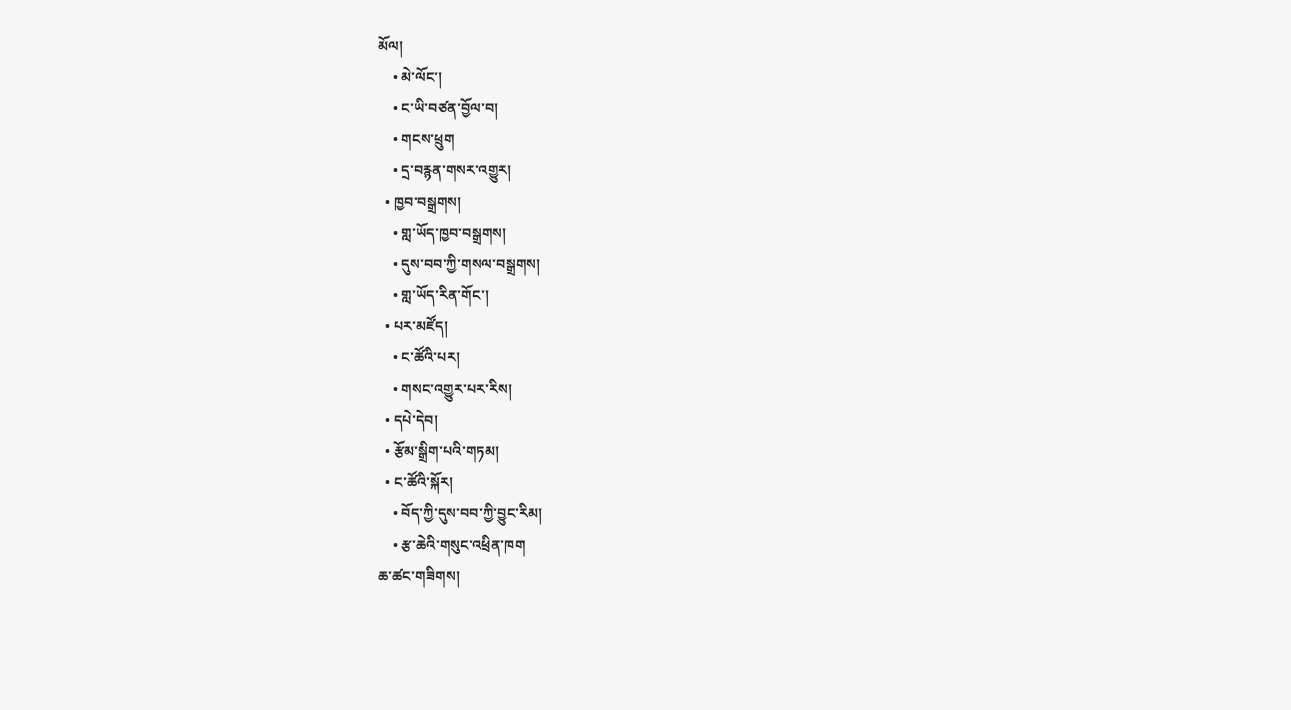མོལ།
    • མེ་ལོང་།
    • ང་ཡི་བཙན་བྱོལ་བ།
    • གངས་ཕྲུག
    • དྲ་བརྙན་གསར་འགྱུར།
  • ཁྱབ་བསྒྲགས།
    • གླ་ཡོད་ཁྱབ་བསྒྲགས།
    • དུས་བབ་ཀྱི་གསལ་བསྒྲགས།
    • གླ་ཡོད་རིན་གོང་།
  • པར་མཛོད།
    • ང་ཚོའི་པར།
    • གསང་འགྱུར་པར་རིས།
  • དཔེ་དེབ།
  • རྩོམ་སྒྲིག་པའི་གཏམ།
  • ང་ཚོའི་སྐོར།
    • བོད་ཀྱི་དུས་བབ་ཀྱི་བྱུང་རིམ།
    • རྩ་ཆེའི་གསུང་འཕྲིན་ཁག
ཆ་ཚང་གཟིགས།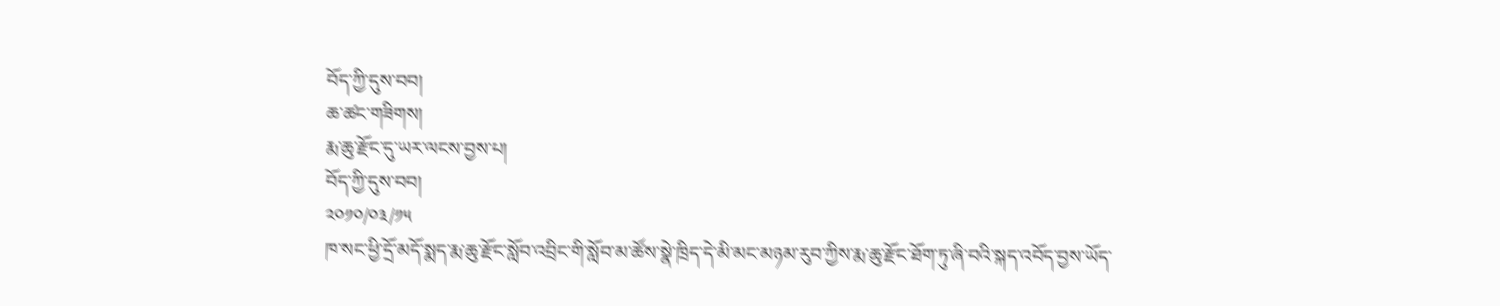བོད་ཀྱི་དུས་བབ།
ཆ་ཚང་གཟིགས།
རྨ་ཆུ་རྫོང་དུ་ཡར་ལངས་བྱས་པ།
བོད་ཀྱི་དུས་བབ།
༢༠༡༠/༠༣/༡༥
ཁ་སང་ཕྱི་དྲོ་མདོ་སྨད་རྨ་ཆུ་རྫོང་སློབ་འབྲིང་གི་སློབ་མ་ཚོས་སྣེ་ཁྲིད་དེ་མི་མང་མཉམ་རུབ་ཀྱིས་རྨ་ཆུ་རྫོང་ཐོག་ཏུ་ཞི་བའི་སྐད་འབོད་བྱས་ཡོད་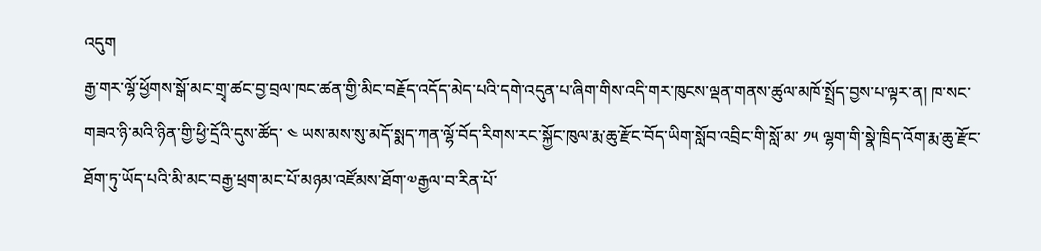འདུག
རྒྱ་གར་ལྷོ་ཕྱོགས་སྒོ་མང་གྲྭ་ཚང་བྱ་བྲལ་ཁང་ཚན་གྱི་མིང་བརྗོད་འདོད་མེད་པའི་དགེ་འདུན་པ་ཞིག་གིས་འདི་གར་ཁུངས་ལྡན་གནས་ཚུལ་མཁོ་སྤྲོད་བྱས་པ་ལྟར་ན། ཁ་སང་གཟའ་ཉི་མའི་ཉིན་གྱི་ཕྱི་དྲོའི་དུས་ཚོད་ ༤ ཡས་མས་སུ་མདོ་སྨད་ཀན་ལྷོ་བོད་རིགས་རང་སྐྱོང་ཁུལ་རྨ་ཆུ་རྫོང་བོད་ཡིག་སློབ་འབྲིང་གི་སློ་མ་ ༡༥ ལྷག་གི་སྣེ་ཁྲིད་འོག་རྨ་ཆུ་རྫོང་ཐོག་ཏུ་ཡོད་པའི་མི་མང་བརྒྱ་ཕྲག་མང་པོ་མཉམ་འཛོམས་ཐོག་༧རྒྱལ་བ་རིན་པོ་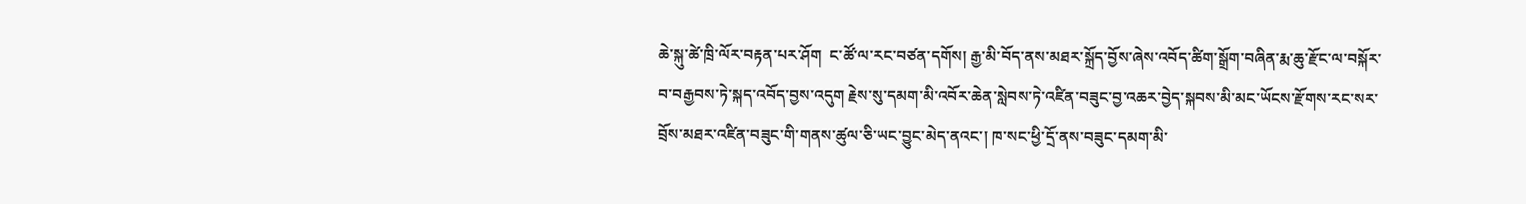ཆེ་སྐུ་ཚེ་ཁྲི་ལོར་བརྟན་པར་ཤོག  ང་ཚོ་ལ་རང་བཙན་དགོས། རྒྱ་མི་བོད་ནས་མཐར་སྐྲོད་བྱོས་ཞེས་འབོད་ཚིག་སྒྲོག་བཞིན་རྨ་ཆུ་རྫོང་ལ་བསྐོར་བ་བརྒྱབས་ཏེ་སྐད་འབོད་བྱས་འདུག རྗེས་སུ་དམག་མི་འབོར་ཆེན་སླེབས་ཏེ་འཛིན་བཟུང་བྱ་འཆར་བྱེད་སྐབས་མི་མང་ཡོངས་རྫོགས་རང་སར་བྲོས་མཐར་འཛིན་བཟུང་གི་གནས་ཚུལ་ཅི་ཡང་བྱུང་མེད་ནའང་། ཁ་སང་ཕྱི་དྲོ་ནས་བཟུང་དམག་མི་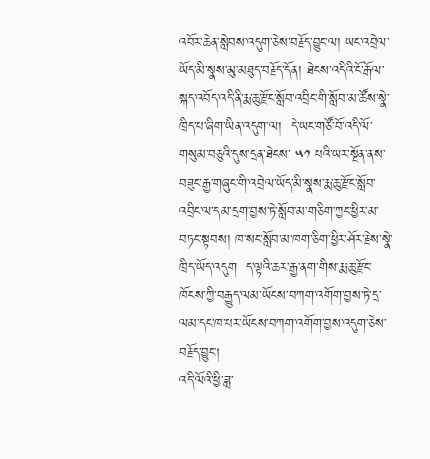འབོར་ཆེན་སླེབས་འདུག་ཅེས་བརྗོད་བྱུང་ལ། ཡང་འབྲེལ་ཡོད་མི་སྣས་མུ་མཐུད་བརྗོད་དོན། ཐེངས་འདིའི་ངོ་རྒོལ་སྐད་འབོད་འདི་ནི་རྨ་ཆུ་རྫོང་སློབ་འབྲིང་གི་སློབ་མ་ཚོས་སྣེ་ཁྲིད་པ་ཞིག་ཡིན་འདུག་ལ།  དེ་ཡང་གཙོ་བོ་འདི་ལོ་གསུམ་བཅུའི་དུས་དྲན་ཐེངས་ ༥༡ པའི་ཡར་སྔོན་ནས་བཟུང་རྒྱ་གཞུང་གི་འབྲེལ་ཡོད་མི་སྣས་རྨ་ཆུ་རྫོང་སློབ་འབྲིང་ལ་དམ་དྲག་བྱས་ཏེ་སློབ་མ་གཅིག་ཀྱང་ཕྱིར་མ་བཏང་སྟབས། ཁ་སང་སློབ་མ་ཁག་ཅིག་ཕྱིར་ཤོར་རྗེས་སྣེ་ཁྲིད་ཡོད་འདུག  ད་ལྟའི་ཆར་རྒྱ་ནག་གིས་རྨ་ཆུ་རྫོང་ཁོངས་ཀྱི་བརྒྱུད་ལམ་ཡོངས་བཀག་འགོག་བྱས་ཏེ་དྲ་ལམ་དང་ཁ་པར་ཡོངས་བཀག་འགོག་བྱས་འདུག་ཅེས་བརྗོད་བྱུང།
འདི་ལོའི་ཕྱི་ཟླ་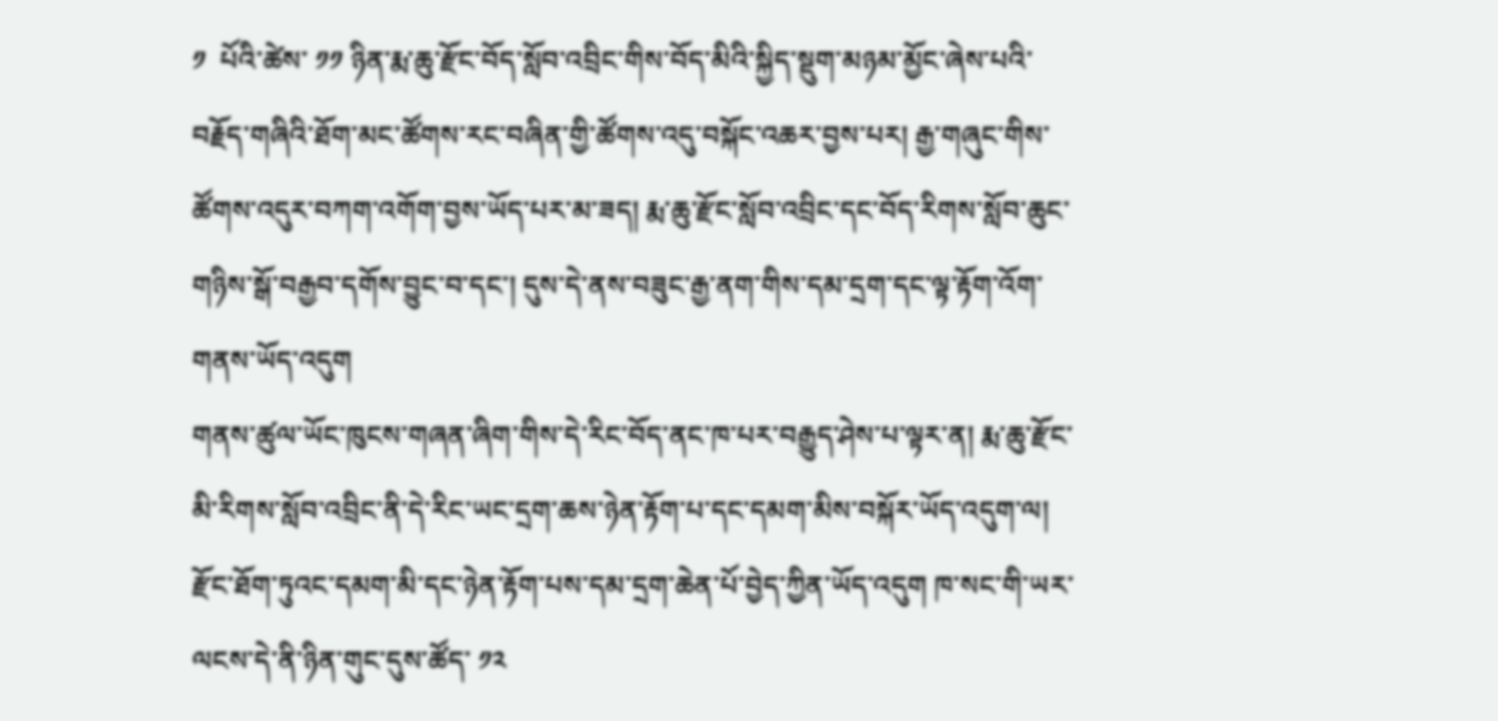༡  པོའི་ཚེས་ ༡༡ ཉིན་རྨ་ཆུ་རྫོང་བོད་སློབ་འབྲིང་གིས་བོད་མིའི་སྐྱིད་སྡུག་མཉམ་མྱོང་ཞེས་པའི་བརྗོད་གཞིའི་ཐོག་མང་ཚོགས་རང་བཞིན་གྱི་ཚོགས་འདུ་བསྐོང་འཆར་བྱས་པར། རྒྱ་གཞུང་གིས་ཚོགས་འདུར་བཀག་འགོག་བྱས་ཡོད་པར་མ་ཟད། རྨ་ཆུ་རྫོང་སློབ་འབྲིང་དང་བོད་རིགས་སློབ་ཆུང་གཉིས་སྒོ་བརྒྱབ་དགོས་བྱུང་བ་དང་། དུས་དེ་ནས་བཟུང་རྒྱ་ནག་གིས་དམ་དྲག་དང་ལྟ་རྟོག་འོག་གནས་ཡོད་འདུག
གནས་ཚུལ་ཡོང་ཁུངས་གཞན་ཞིག་གིས་དེ་རིང་བོད་ནང་ཁ་པར་བརྒྱུད་ཤེས་པ་ལྟར་ན། རྨ་ཆུ་རྫོང་མི་རིགས་སློབ་འབྲིང་ནི་དེ་རིང་ཡང་དྲག་ཆས་ཉེན་རྟོག་པ་དང་དམག་མིས་བསྐོར་ཡོད་འདུག་ལ། རྫོང་ཐོག་ཏུའང་དམག་མི་དང་ཉེན་རྟོག་པས་དམ་དྲག་ཆེན་པོ་བྱེད་ཀྱིན་ཡོད་འདུག ཁ་སང་གི་ཡར་ལངས་དེ་ནི་ཉིན་གུང་དུས་ཚོད་ ༡༢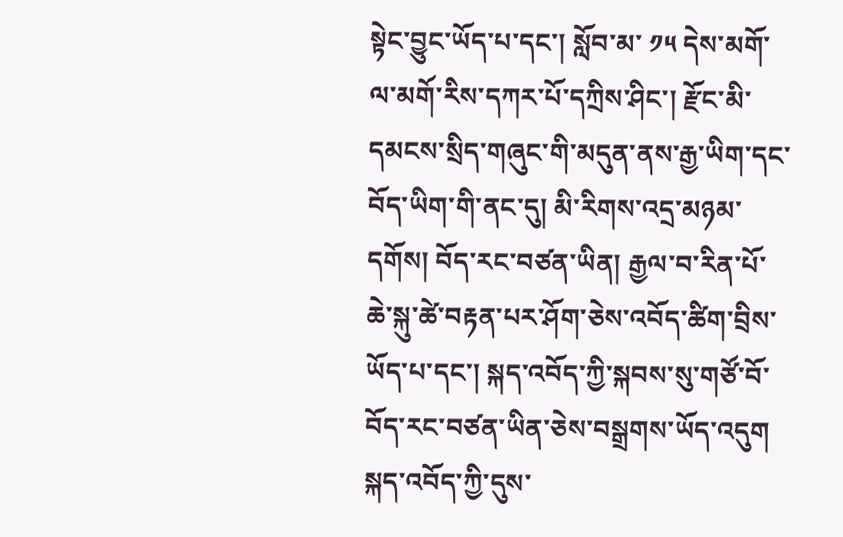སྟེང་བྱུང་ཡོད་པ་དང་། སློབ་མ་ ༡༥ དེས་མགོ་ལ་མགོ་རིས་དཀར་པོ་དཀྲིས་ཤིང་། རྫོང་མི་དམངས་སྲིད་གཞུང་གི་མདུན་ནས་རྒྱ་ཡིག་དང་བོད་ཡིག་གི་ནང་དུ། མི་རིགས་འདྲ་མཉམ་དགོས། བོད་རང་བཙན་ཡིན། རྒྱལ་བ་རིན་པོ་ཆེ་སྐུ་ཚེ་བརྟན་པར་ཤོག་ཅེས་འབོད་ཚིག་བྲིས་ཡོད་པ་དང་། སྐད་འབོད་ཀྱི་སྐབས་སུ་གཙོ་བོ་བོད་རང་བཙན་ཡིན་ཅེས་བསྒྲགས་ཡོད་འདུག སྐད་འབོད་ཀྱི་དུས་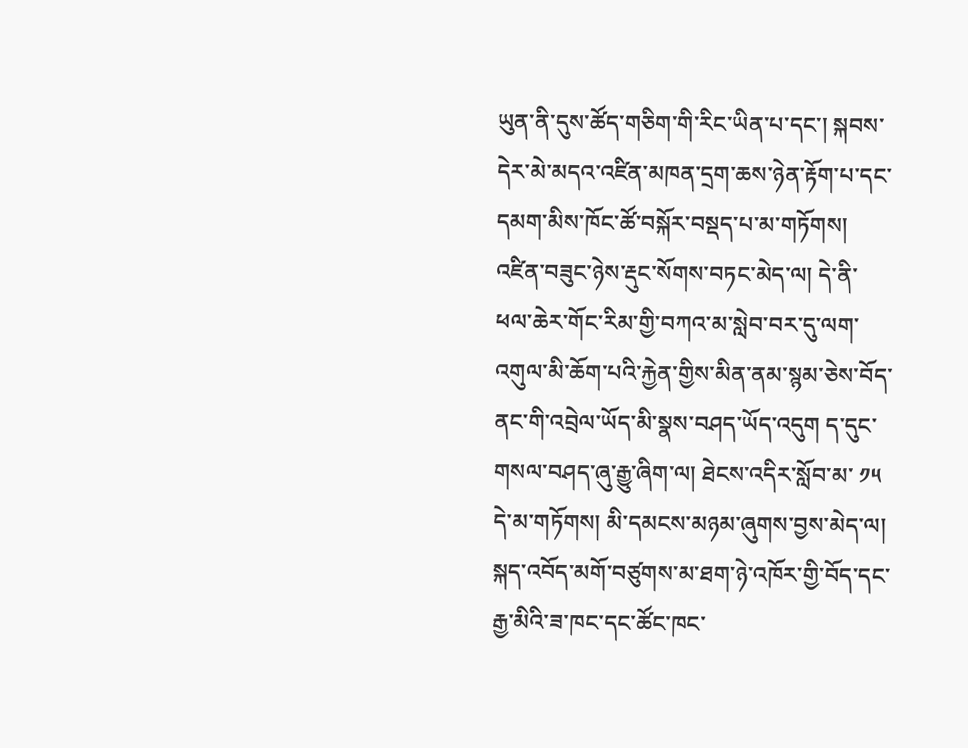ཡུན་ནི་དུས་ཚོད་གཅིག་གི་རིང་ཡིན་པ་དང་། སྐབས་དེར་མེ་མདའ་འཛིན་མཁན་དྲག་ཆས་ཉེན་རྟོག་པ་དང་དམག་མིས་ཁོང་ཚོ་བསྐོར་བསྡད་པ་མ་གཏོགས། འཛིན་བཟུང་ཉེས་རྡུང་སོགས་བཏང་མེད་ལ། དེ་ནི་ཕལ་ཆེར་གོང་རིམ་གྱི་བཀའ་མ་སླེབ་བར་དུ་ལག་འགུལ་མི་ཆོག་པའི་རྐྱེན་གྱིས་མིན་ནམ་སྙམ་ཅེས་བོད་ནང་གི་འབྲེལ་ཡོད་མི་སྣས་བཤད་ཡོད་འདུག ད་དུང་གསལ་བཤད་ཞུ་རྒྱུ་ཞིག་ལ། ཐེངས་འདིར་སློབ་མ་ ༡༥ དེ་མ་གཏོགས། མི་དམངས་མཉམ་ཞུགས་བྱས་མེད་ལ། སྐད་འབོད་མགོ་བཙུགས་མ་ཐག་ཉེ་འཁོར་གྱི་བོད་དང་རྒྱ་མིའི་ཟ་ཁང་དང་ཚོང་ཁང་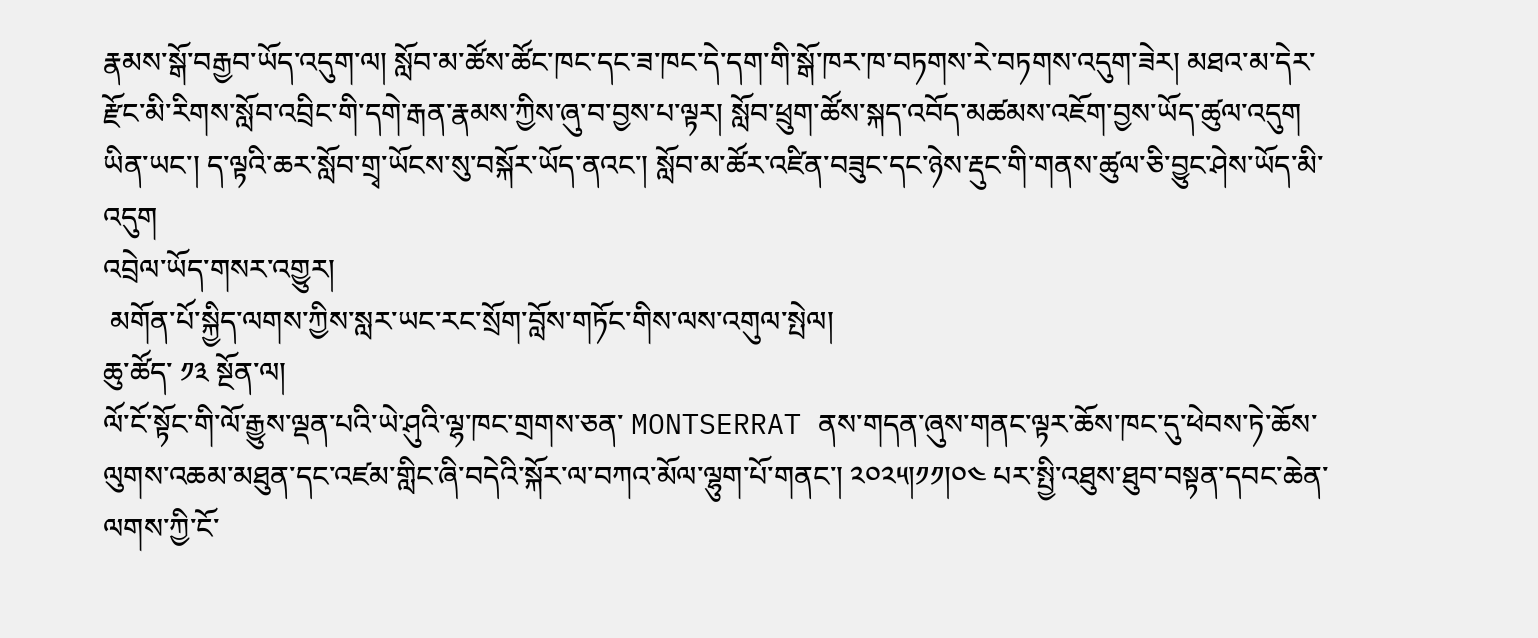རྣམས་སྒོ་བརྒྱབ་ཡོད་འདུག་ལ། སློབ་མ་ཚོས་ཚོང་ཁང་དང་ཟ་ཁང་དེ་དག་གི་སྒོ་ཁར་ཁ་བཏགས་རེ་བཏགས་འདུག་ཟེར། མཐའ་མ་དེར་རྫོང་མི་རིགས་སློབ་འབྲིང་གི་དགེ་རྒན་རྣམས་ཀྱིས་ཞུ་བ་བྱས་པ་ལྟར། སློབ་ཕྲུག་ཚོས་སྐད་འབོད་མཚམས་འཇོག་བྱས་ཡོད་ཚུལ་འདུག ཡིན་ཡང་། ད་ལྟའི་ཆར་སློབ་གྲྭ་ཡོངས་སུ་བསྐོར་ཡོད་ནའང་། སློབ་མ་ཚོར་འཛིན་བཟུང་དང་ཉེས་རྡུང་གི་གནས་ཚུལ་ཅི་བྱུང་ཤེས་ཡོད་མི་འདུག
འབྲེལ་ཡོད་གསར་འགྱུར།
 མགོན་པོ་སྐྱིད་ལགས་ཀྱིས་སླར་ཡང་རང་སྲོག་བློས་གཏོང་གིས་ལས་འགུལ་སྤེལ།
ཆུ་ཚོད་ ༡༣ སྔོན་ལ།
ལོ་ངོ་སྟོང་གི་ལོ་རྒྱུས་ལྡན་པའི་ཡེ་ཤུའི་ལྷ་ཁང་གྲགས་ཅན་ MONTSERRAT ནས་གདན་ཞུས་གནང་ལྟར་ཆོས་ཁང་དུ་ཕེབས་ཏེ་ཆོས་ལུགས་འཆམ་མཐུན་དང་འཛམ་གླིང་ཞི་བདེའི་སྐོར་ལ་བཀའ་མོལ་ལྷུག་པོ་གནང་། ༢༠༢༥།༡༡།༠༤ པར་སྤྱི་འཐུས་ཐུབ་བསྟན་དབང་ཆེན་ལགས་ཀྱི་ངོ་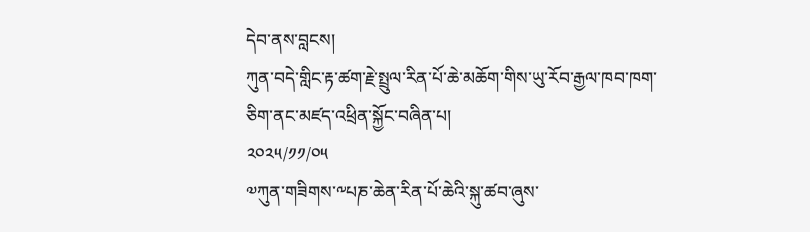དེབ་ནས་བླངས།
ཀུན་བདེ་གླིང་རྟ་ཚག་རྗེ་སྤྲུལ་རིན་པོ་ཆེ་མཆོག་གིས་ཡུ་རོབ་རྒྱལ་ཁབ་ཁག་ཅིག་ནང་མཛད་འཕྲིན་སྐྱོང་བཞིན་པ།
༢༠༢༥/༡༡/༠༥
༧ཀུན་གཟིགས་༸པཎ་ཆེན་རིན་པོ་ཆེའི་སྐུ་ཚབ་ཞུས་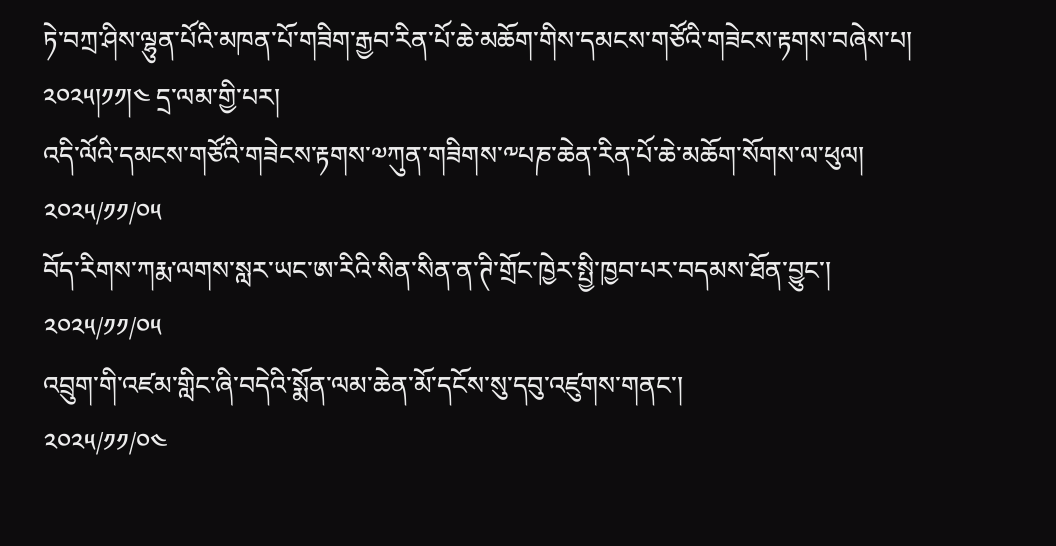ཏེ་བཀྲ་ཤིས་ལྷུན་པོའི་མཁན་པོ་གཟིག་རྒྱབ་རིན་པོ་ཆེ་མཆོག་གིས་དམངས་གཙོའི་གཟེངས་རྟགས་བཞེས་པ། ༢༠༢༥།༡༡།༤ དྲ་ལམ་གྱི་པར།
འདི་ལོའི་དམངས་གཙོའི་གཟེངས་རྟགས་༧ཀུན་གཟིགས་༸པཎ་ཆེན་རིན་པོ་ཆེ་མཆོག་སོགས་ལ་ཕུལ།
༢༠༢༥/༡༡/༠༥
བོད་རིགས་ཀརྨ་ལགས་སླར་ཡང་ཨ་རིའི་སིན་སིན་ན་ཊི་གྲོང་ཁྱེར་སྤྱི་ཁྱབ་པར་བདམས་ཐོན་བྱུང་།
༢༠༢༥/༡༡/༠༥
འབྲུག་གི་འཛམ་གླིང་ཞི་བདེའི་སྨོན་ལམ་ཆེན་མོ་དངོས་སུ་དབུ་འཛུགས་གནང་།
༢༠༢༥/༡༡/༠༤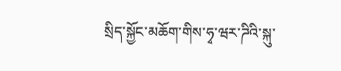སྲིད་སྐྱོང་མཆོག་གིས་ཧྭ་ཝར་ཌིའི་སྐུ་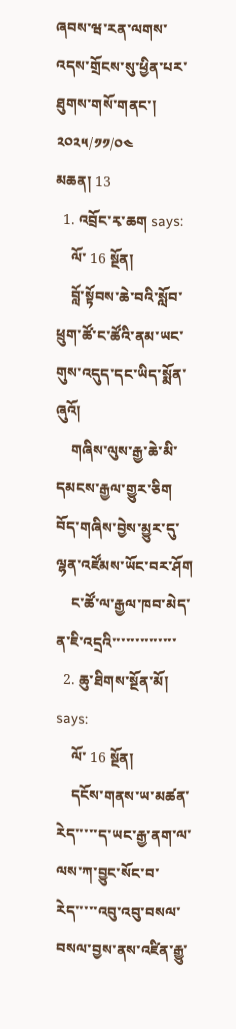ཞབས་ཝ་རན་ལགས་འདས་གྲོངས་སུ་ཕྱིན་པར་ཐུགས་གསོ་གནང་།
༢༠༢༥/༡༡/༠༤
མཆན། 13
  1. འབྲོང་རྭ་ཆག says:
    ལོ་ 16 སྔོན།
    བློ་སྟོབས་ཆེ་བའི་སློབ་ཕྲུག་ཚོ་ང་ཚོའི་ནམ་ཡང་གུས་འདུད་དང་ཡིད་སྨོན་ཞུའོ།
    གཞིས་ལུས་རྒྱ་ཆེ་མི་དམངས་རྒྱལ་གྱུར་ཅིག བོད་གཞིས་བྱེས་མྱུར་དུ་ལྷན་འཛོམས་ཡོང་བར་ཤོག
    ང་ཚོ་ལ་རྒྱལ་ཁབ་མེད་ན་ཇི་འདྲའི་་་་་་་་་་་་་་
  2. ཆུ་ཐིགས་སྔོན་མོ། says:
    ལོ་ 16 སྔོན།
    དངོས་གནས་ཡ་མཚན་རེད་་་་་ད་ཡང་རྒྱ་ནག་ལ་ལས་ཀ་བྱུང་སོང་བ་རེད་་་་་འབུ་འབུ་བསལ་བསལ་བྱས་ནས་འཛིན་རྒྱུ་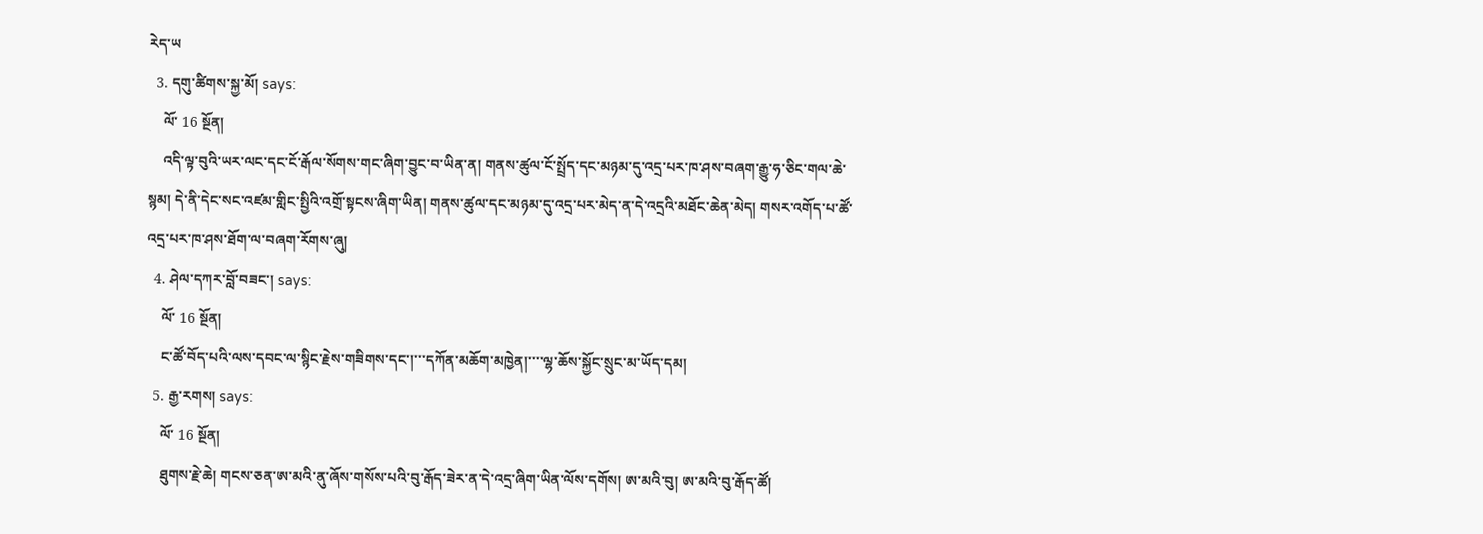རེད་ཡ
  3. དགུ་ཚིགས་སྐྱ་མོ། says:
    ལོ་ 16 སྔོན།
    འདི་ལྟ་བུའི་ཡར་ལང་དང་ངོ་རྒོལ་སོགས་གང་ཞིག་བྱུང་བ་ཡིན་ན། གནས་ཚུལ་ངོ་སྤྲོད་དང་མཉམ་དུ་འདྲ་པར་ཁ་ཤས་བཞག་རྒྱུ་ཧ་ཅིང་གལ་ཆེ་སྙམ། དེ་ནི་དེང་སང་འཛམ་གླིང་སྤྱིའི་འགྲོ་སྟངས་ཞིག་ཡིན། གནས་ཚུལ་དང་མཉམ་དུ་འདྲ་པར་མེད་ན་དེ་འདྲའི་མཐོང་ཆེན་མེད། གསར་འགོད་པ་ཚོ་འདྲ་པར་ཁ་ཤས་ཐོག་ལ་བཞག་རོགས་ཞུ།
  4. ཤེལ་དཀར་བློ་བཟང་། says:
    ལོ་ 16 སྔོན།
    ང་ཚོ་བོད་པའི་ལས་དབང་ལ་སྙིང་རྗེས་གཟིགས་དང་།་་་དཀོན་མཆོག་མཁྱེན།་་་་ལྷ་ཆོས་སྐྱོང་སྲུང་མ་ཡོད་དམ།
  5. རྒྱ་རགས། says:
    ལོ་ 16 སྔོན།
    ཐུགས་རྗེ་ཆེ། གངས་ཅན་ཨ་མའི་ནུ་ཞོས་གསོས་པའི་བུ་རྒོད་ཟེར་ན་དེ་འདྲ་ཞིག་ཡིན་ལོས་དགོས། ཨ་མའི་བུ། ཨ་མའི་བུ་རྒོད་ཚོ།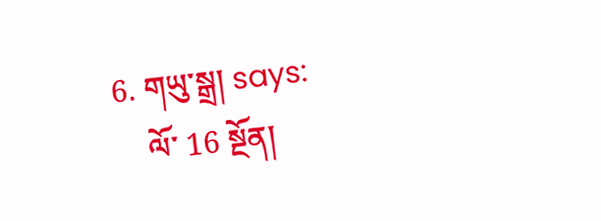6. གཡུ་སྒྲ། says:
    ལོ་ 16 སྔོན།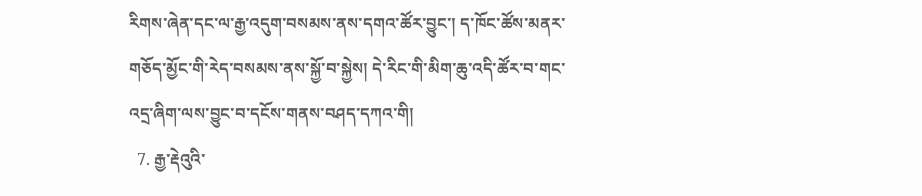རིགས་ཞེན་དང་ལ་རྒྱ་འདུག་བསམས་ནས་དགའ་ཚོར་བྱུང་། ད་ཁོང་ཚོས་མནར་གཅོད་མྱོང་གི་རེད་བསམས་ནས་སྐྱོ་བ་སྐྱེས། དེ་རིང་གི་མིག་ཆུ་འདི་ཚོར་བ་གང་འདྲ་ཞིག་ལས་བྱུང་བ་དངོས་གནས་བཤད་དཀའ་གི།
  7. རྒྱ་རྡེའུའི་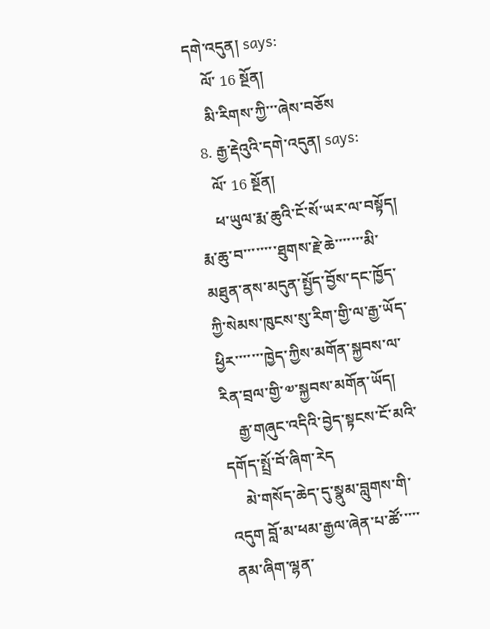དགེ་འདུན། says:
    ལོ་ 16 སྔོན།
    མི་རིགས་ཀྱི་་་ཞེས་བཅོས
  8. རྒྱ་རྡེའུའི་དགེ་འདུན། says:
    ལོ་ 16 སྔོན།
    ཕ་ཡུལ་རྨ་ཆུའི་ངོ་སོ་ཡར་ལ་བསྟོད། རྨ་ཆུ་བ་་་་་་་་ཐུགས་རྗེ་ཆེ་་་་་་་མི་མཐུན་ནས་མདུན་སྤྱོད་བྱོས་དང་ཁྱོད་ཀྱི་སེམས་ཁུངས་སུ་རིག་གྱི་ལ་རྒྱ་ཡོད་ཕྱིར་་་་་་་ཁྱེད་ཀྱིས་མགོན་སྐྱབས་ལ་རིན་བྲལ་གྱི་༧་སྐྱབས་མགོན་ཡོད།
    རྒྱ་གཞུང་འདིའི་བྱེད་སྟངས་ངོ་མའི་དགོད་སྤྲོ་བོ་ཞིག་རེད
    མེ་གསོད་ཆེད་དུ་སྣུམ་བླུགས་གི་འདུག བློ་མ་ཕམ་རྒྱལ་ཞེན་པ་ཚོ་་་་་ནམ་ཞིག་ལྷན་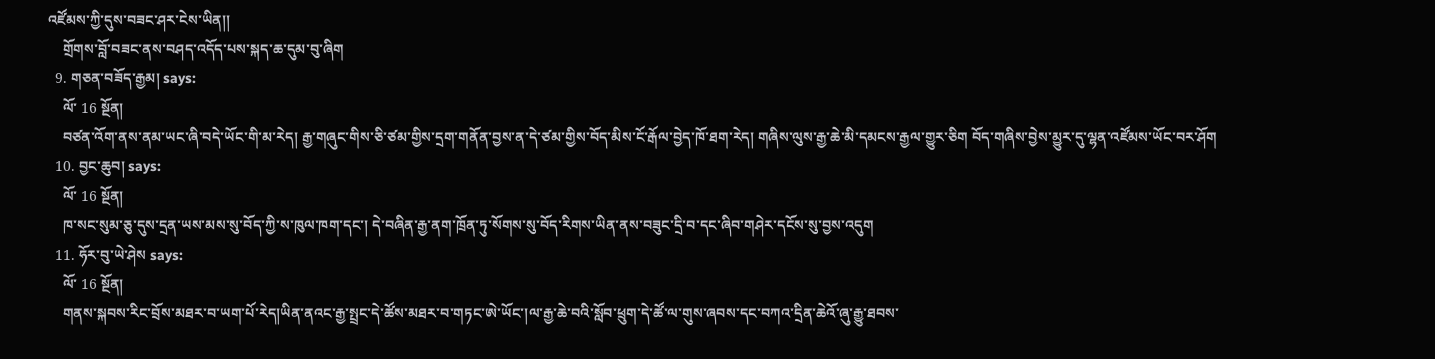འཛོམས་ཀྱི་དུས་བཟང་ཤར་ངེས་ཡིན།།
    གྲོགས་བློ་བཟང་ནས་བཤད་འདོད་པས་སྐད་ཆ་དུམ་བུ་ཞིག
  9. གཅན་བཟོད་རྒྱམ། says:
    ལོ་ 16 སྔོན།
    བཙན་འོག་ནས་ནམ་ཡང་ཞི་བདེ་ཡོང་གི་མ་རེད། རྒྱ་གཞུང་གིས་ཅི་ཙམ་གྱིས་དྲག་གནོན་བྱས་ན་དེ་ཙམ་གྱིས་བོད་མིས་ངོ་རྒོལ་བྱེད་ཁོ་ཐག་རེད། གཞིས་ལུས་རྒྱ་ཆེ་མི་དམངས་རྒྱལ་གྱུར་ཅིག བོད་གཞིས་བྱེས་མྱུར་དུ་ལྷན་འཛོམས་ཡོང་བར་ཤོག
  10. བྱང་ཆུབ། says:
    ལོ་ 16 སྔོན།
    ཁ་སང་སུམ་ཅུ་དུས་དྲན་ཡས་མས་སུ་བོད་ཀྱི་ས་ཁུལ་ཁག་དང་། དེ་བཞིན་རྒྱ་ནག་ཁྲོན་ཏུ་སོགས་སུ་བོད་རིགས་ཡིན་ནས་བཟུང་དྲི་བ་དང་ཞིབ་གཤེར་དངོས་སུ་བྱས་འདུག
  11. ཧོར་བུ་ཡེ་ཤེས says:
    ལོ་ 16 སྔོན།
    གནས་སྐབས་རིང་བྲོས་མཐར་བ་ཡག་པོ་རེད།ཡིན་ནའང་རྒྱ་སྤྲང་དེ་ཚོས་མཐར་བ་གཏང་ཨེ་ཡོང་།ལ་རྒྱ་ཆེ་བའི་སློབ་ཕྲུག་དེ་ཚོ་ལ་གུས་ཞབས་དང་བཀའ་དྲིན་ཆེའོ་ཞུ་རྒྱུ་ཐབས་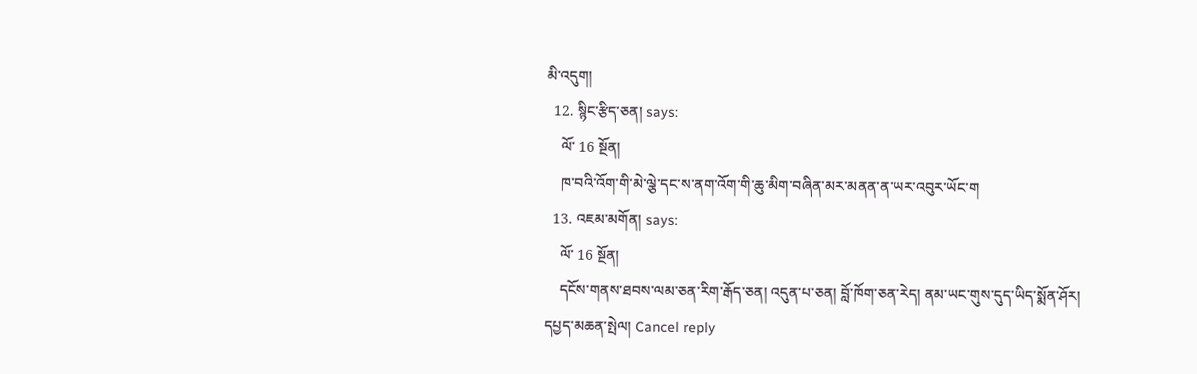མི་འདུག།
  12. སྙིང་རྩིད་ཅན། says:
    ལོ་ 16 སྔོན།
    ཁ་བའི་འོག་གི་མེ་ལྕེ་དང་ས་ནག་འོག་གི་ཆུ་མིག་བཞིན་མར་མནན་ན་ཡར་འབུར་ཡོང་ག
  13. འཇམ་མགོན། says:
    ལོ་ 16 སྔོན།
    དངོས་གནས་ཐབས་ལམ་ཅན་རིག་རྒོད་ཅན། འདུན་པ་ཅན། བློ་ཁོག་ཅན་རེད། ནམ་ཡང་གུས་དུད་ཡིད་སྨོན་ཤོར།
དཔྱད་མཆན་སྤེལ། Cancel reply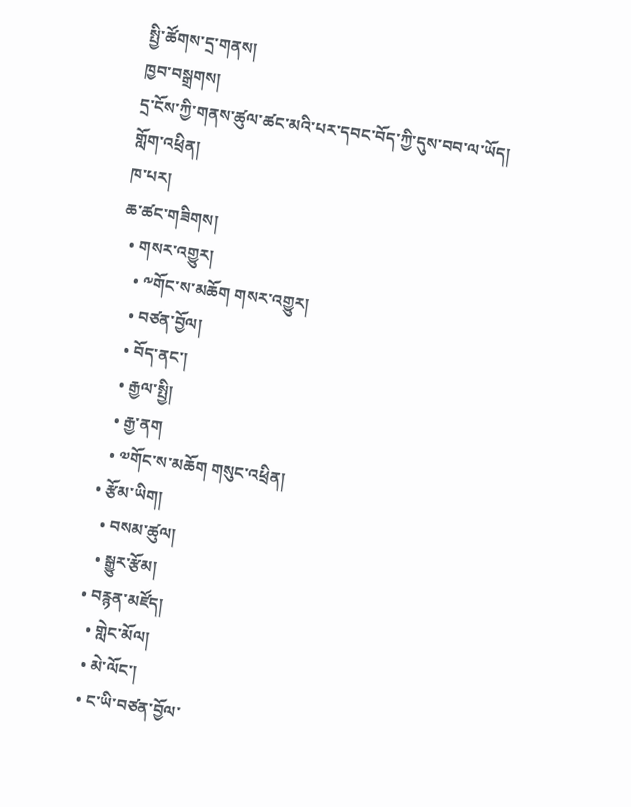སྤྱི་ཚོགས་དྲ་གནས།
ཁྱབ་བསྒྲགས།
དྲ་ངོས་ཀྱི་གནས་ཚུལ་ཚང་མའི་པར་དབང་བོད་ཀྱི་དུས་བབ་ལ་ཡོད།
གློག་འཕྲིན།
ཁ་པར།
ཆ་ཚང་གཟིགས།
  • གསར་འགྱུར།
    • ༸གོང་ས་མཆོག གསར་འགྱུར།
    • བཙན་བྱོལ།
    • བོད་ནང་།
    • རྒྱལ་སྤྱི།
    • རྒྱ་ནག
    • ༧གོང་ས་མཆོག གསུང་འཕྲིན།
  • རྩོམ་ཡིག།
    • བསམ་ཚུལ།
    • སྒྱུར་རྩོམ།
  • བརྙན་མཛོད།
    • གླེང་མོལ།
    • མེ་ལོང་།
    • ང་ཡི་བཙན་བྱོལ་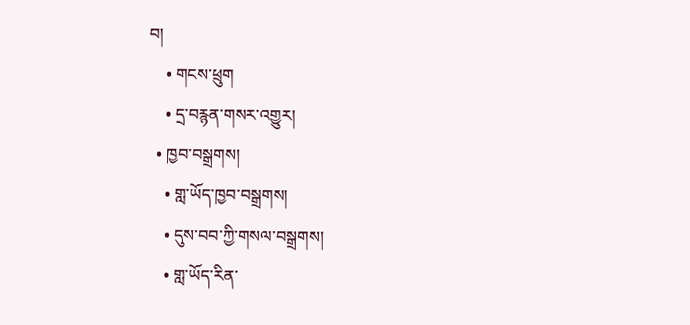བ།
    • གངས་ཕྲུག
    • དྲ་བརྙན་གསར་འགྱུར།
  • ཁྱབ་བསྒྲགས།
    • གླ་ཡོད་ཁྱབ་བསྒྲགས།
    • དུས་བབ་ཀྱི་གསལ་བསྒྲགས།
    • གླ་ཡོད་རིན་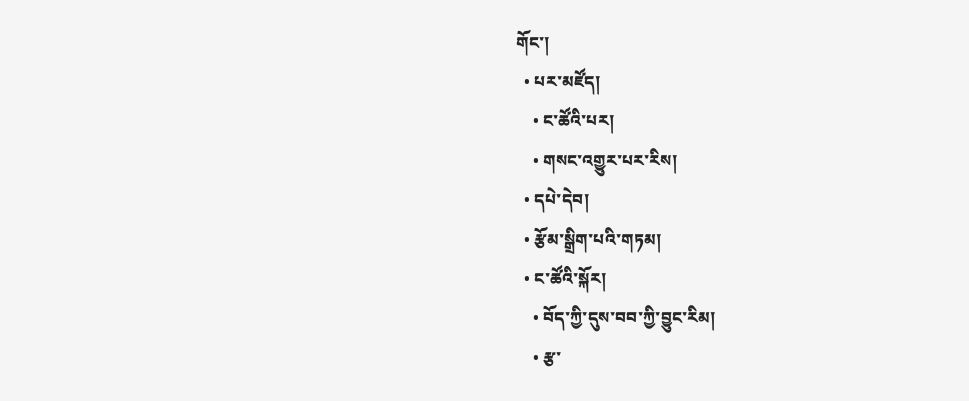གོང་།
  • པར་མཛོད།
    • ང་ཚོའི་པར།
    • གསང་འགྱུར་པར་རིས།
  • དཔེ་དེབ།
  • རྩོམ་སྒྲིག་པའི་གཏམ།
  • ང་ཚོའི་སྐོར།
    • བོད་ཀྱི་དུས་བབ་ཀྱི་བྱུང་རིམ།
    • རྩ་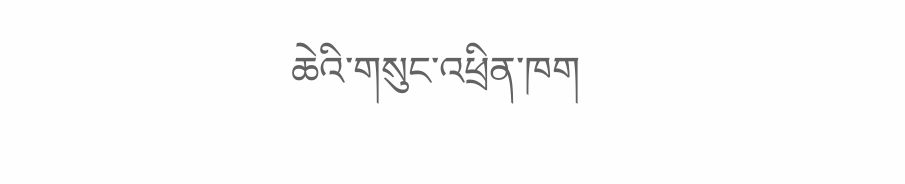ཆེའི་གསུང་འཕྲིན་ཁག